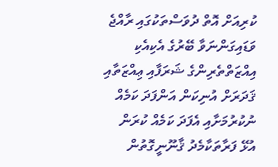ކުރިއަށް އޮތް ދުވަސްތަކުގައި ރާއްޖެ ވަޑައިގަންނަވާ ބޭރުގެ އެކިއެކި އިއްޒަތްތެރިންގެ ޝަރަފާއި ޢިއްޒަތާއި ޤަދަރަށް އުނިކަން އަންފަދަ ކަމެއް ނުކުރުމަށާއި އެފަދަ ކަމެއް ކުރަން އުޅޭ ފަރާތަކާމެދު ޤާނޫނީގޮތުން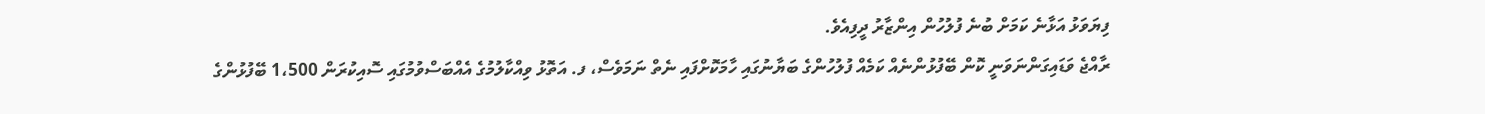ފިޔަވަޅު އަޅާނެ ކަމަށް ބުނެ ފުލުހުން އިންޒާރު ދީފިއެވެ.
ރާއްޖެ ވަޑައިގަންނަވަނީ ކޮން ބޭފުޅުންނެއް ކަމެއް ފުލުހުންގެ ބަޔާނުގައި ހާމަކޮށްފައި ނެތް ނަމަވެސް، ފ. އަތޮޅު ވިއްކާލުމުގެ އެއްބަސްވުމުގައި ސޮއިކުރަން 1،500 ބޭފުޅުންގެ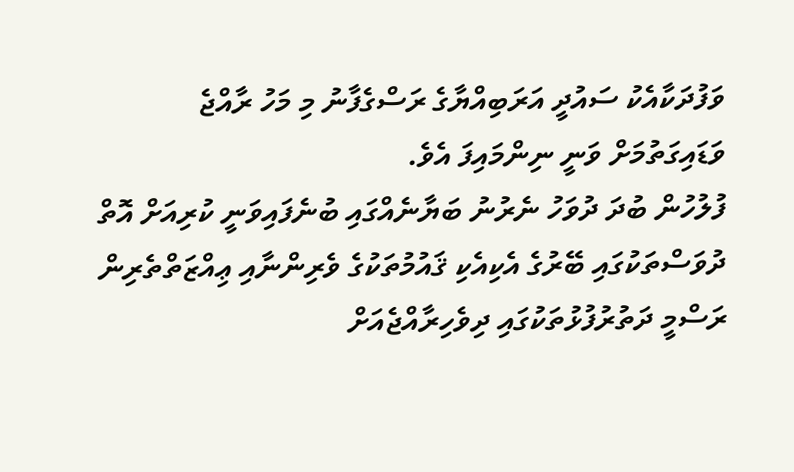ވަފުދަކާއެކު ސައުދީ އަރަބިއްޔާގެ ރަސްގެފާނު މި މަހު ރާއްޖެ ވަޑައިގަތުމަށް ވަނީ ނިންމައިފަ އެވެ.
ފުލުހުން ބުދަ ދުވަހު ނެރުނު ބަޔާނެއްގައި ބުނެފައިވަނީ ކުރިއަށް އޮތް ދުވަސްތަކުގައި ބޭރުގެ އެކިއެކި ޤައުމުތަކުގެ ވެރިންނާއި ޢިއްޒަތްތެރިން ރަސްމީ ދަތުރުފުޅުތަކުގައި ދިވެހިރާއްޖެއަށް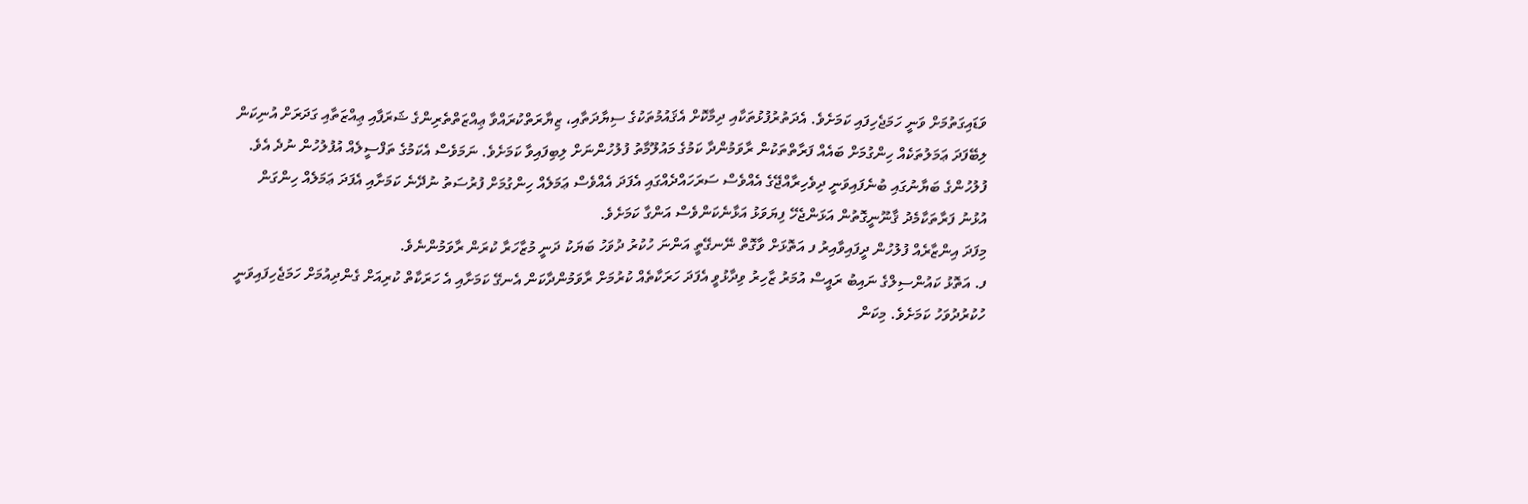ވަޑައިގަތުމަށް ވަނީ ހަމަޖެހިފައި ކަމަށެވެ. އެދަތުރުފުޅުތަކާއި ދިމާކޮށް އެޤައުމުތަކުގެ ސިޔާދަތާއި، ޒިޔާރަތްކުރައްވާ ޢިއްޒަތްތެރިންގެ ޝަރަފާއި ޢިއްޒަތާއި ގަދަރަށް އުނިކަން ލިބޭފަދަ ޢަމަލުތަކެއް ހިންގުމަށް ބައެއް ފަރާތްތަކުން ރާވަމުންދާ ކަމުގެ މައުލޫމާތު ފުލުހުންނަށް ލިބިފައިވާ ކަމަށެވެ. ނަމަވެސް އެކަމުގެ ތަފްސީލެއް އުފުލުހުން ނުދެ އެވެ.
ފުލުހުންގެ ބަޔާނުގައި ބުނެފައިވަނީ ދިވެހިރާއްޖޭގެ އެއްވެސް ސަރަހައްދެއްގައި އެފަދަ އެއްވެސް ޢަމަލެއް ހިންގުމަށް ފުރުސަތު ނުދޭނެ ކަމަށާއި އެފަދަ ޢަމަލެއް ހިންގަން އުޅުނު ފަރާތަކާމެދު ޤާނޫނީގޮތުން އަޅަންޖެހޭ ފިޔަވަޅު އަޅާނެކަންވެސް އަންގާ ކަމަށެވެ.
މިފަދަ އިންޒާރެއް ފުލުހުން ދީފައިވާއިރު ފ އަތޮޅަށް ވާގޮތް ނޭނގޭތީ އަންނަ ހުކުރު ދުވަހު ބަޔަކު ދަނީ މުޒާހަރާ ކުރަން ރާވަމުންނެވެ.
ފ. އަތޮޅު ކައުންސިލްގެ ނައިބު ރައީސް އުމަރު ޒާހިރު ވިދާޅުވީ އެފަދަ ހަރަކާތެއް ކުރުމަށް ރާވަމުންދާކަން އެނގޭ ކަމަށާއި އެ ހަރަކާތް ކުރިއަށް ގެންދިއުމަށް ހަމަޖެހިފައިވަނީ ހުކުރުދުވަހު ކަމަށެވެ. މިކަން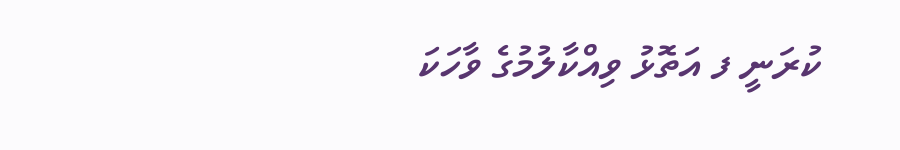ކުރަނީ ފ އަތޮޅު ވިއްކާލުމުގެ ވާހަކަ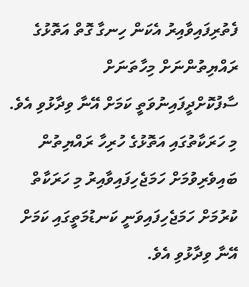ފެތުރިފައިވާއިރު އެކަން ހިނގާ ގޮތް އަތޮޅުގެ ރައްޔިތުންނަށް މިހާތަނަށް ސާފުކޮށްދީފައިނުވަތީ ކަމަށް އޭނާ ވިދާޅުވި އެވެ.
މި ހަރަކާތުގައި އަތޮޅުގެ ހުރިހާ ރައްޔިތުން ބައިވެރިވުމަށް ހަމަޖެހިފައިވާއިރު މި ހަރަކާތް ކުރުމަށް ހަމަޖެހިފައިވަނީ ކަނޑުމަތީގައި ކަމަށް އޭނާ ވިދާޅުވި އެވެ.